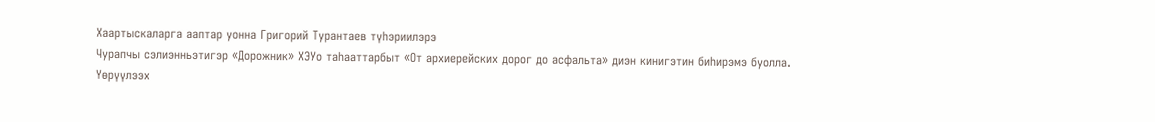Хаартыскаларга ааптар уонна Григорий Турантаев түһэриилэрэ
Чурапчы сэлиэнньэтигэр «Дорожник» ХЭУо таһааттарбыт «От архиерейских дорог до асфальта» диэн кинигэтин биһирэмэ буолла.
Үөрүүлээх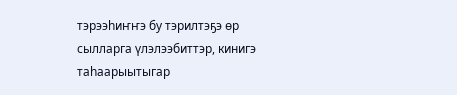тэрээһиҥҥэ бу тэрилтэҕэ өр сылларга үлэлээбиттэр, кинигэ таһаарыытыгар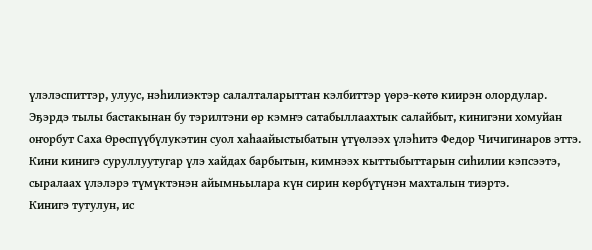үлэлэспиттэр, улуус, нэһилиэктэр салалталарыттан кэлбиттэр үөрэ-көтө киирэн олордулар.
Эҕэрдэ тылы бастакынан бу тэрилтэни өр кэмҥэ сатабыллаахтык салайбыт, кинигэни хомуйан оҥорбут Саха Өрөспүүбүлукэтин суол хаһаайыстыбатын үтүөлээх үлэһитэ Федор Чичигинаров эттэ. Кини кинигэ суруллуутугар үлэ хайдах барбытын, кимнээх кыттыбыттарын сиһилии кэпсээтэ, сыралаах үлэлэрэ түмүктэнэн айымньылара күн сирин көрбүтүнэн махталын тиэртэ.
Кинигэ тутулун, ис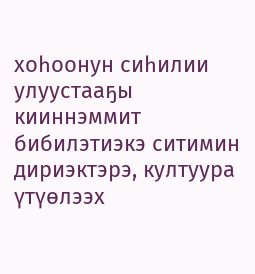хоһоонун сиһилии улуустааҕы кииннэммит бибилэтиэкэ ситимин дириэктэрэ, култуура үтүөлээх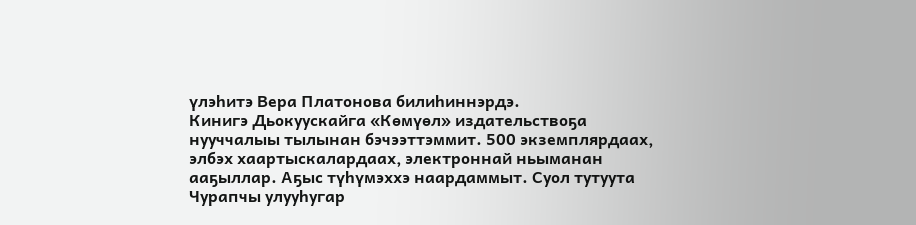үлэһитэ Вера Платонова билиһиннэрдэ.
Кинигэ Дьокуускайга «Көмүөл» издательствоҕа нууччалыы тылынан бэчээттэммит. 500 экземплярдаах, элбэх хаартыскалардаах, электроннай ньыманан ааҕыллар. Аҕыс түһүмэххэ наардаммыт. Суол тутуута Чурапчы улууһугар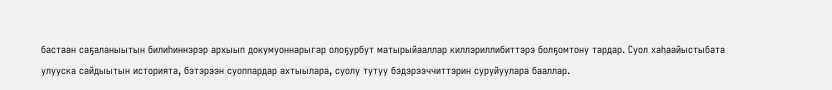бастаан саҕаланыытын билиһиннэрэр архыып докумуоннарыгар олоҕурбут матырыйааллар киллэриллибиттэрэ болҕомтону тардар. Суол хаһаайыстыбата улууска сайдыытын историята, бэтэрээн суоппардар ахтыылара, суолу тутуу бэдэрээччиттэрин суруйуулара бааллар.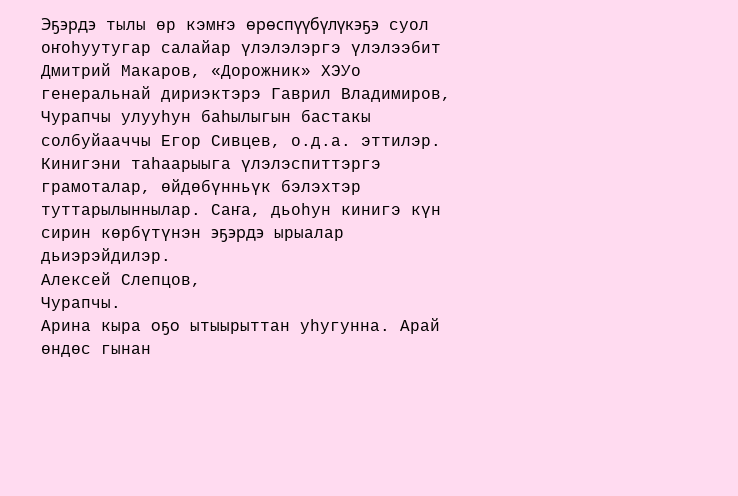Эҕэрдэ тылы өр кэмҥэ өрөспүүбүлүкэҕэ суол оҥоһуутугар салайар үлэлэлэргэ үлэлээбит Дмитрий Макаров, «Дорожник» ХЭУо генеральнай дириэктэрэ Гаврил Владимиров, Чурапчы улууһун баһылыгын бастакы солбуйааччы Егор Сивцев, о.д.а. эттилэр.
Кинигэни таһаарыыга үлэлэспиттэргэ грамоталар, өйдөбүнньүк бэлэхтэр туттарылыннылар. Саҥа, дьоһун кинигэ күн сирин көрбүтүнэн эҕэрдэ ырыалар дьиэрэйдилэр.
Алексей Слепцов,
Чурапчы.
Арина кыра оҕо ытыырыттан уһугунна. Арай өндөс гынан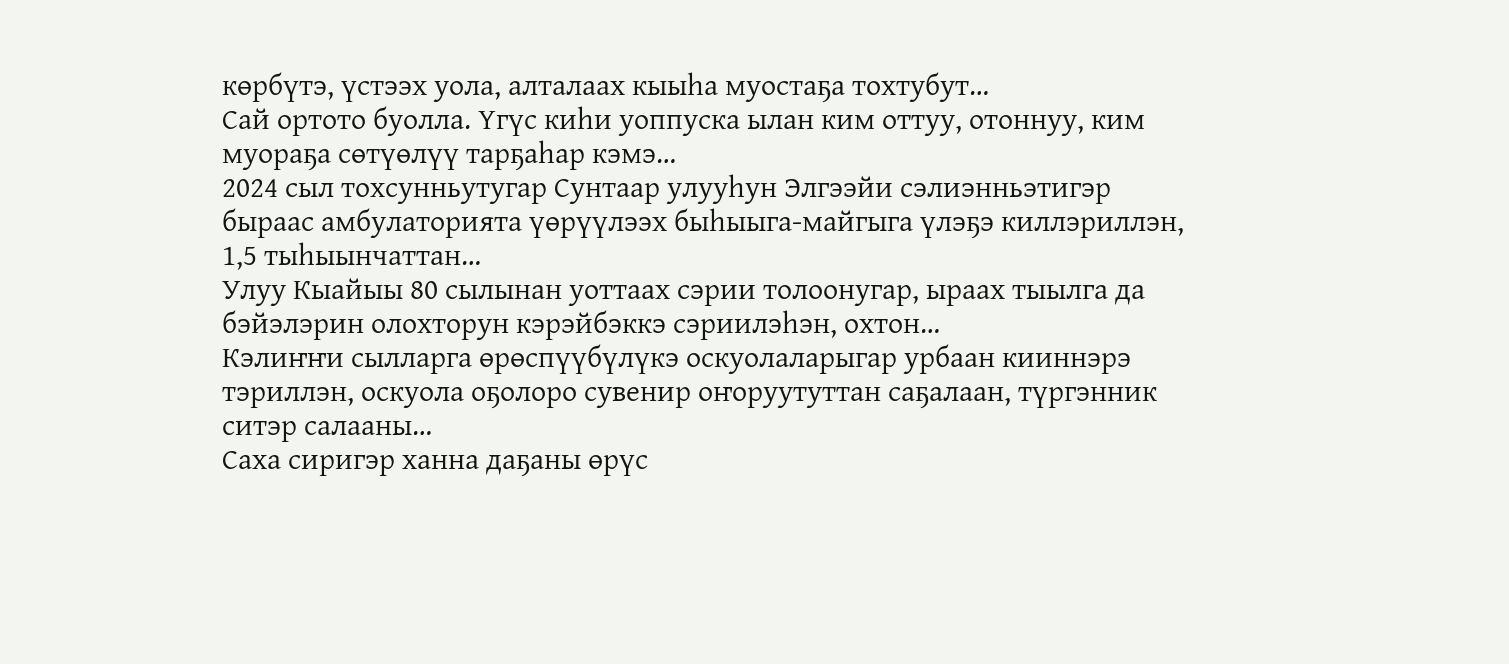көрбүтэ, үстээх уола, алталаах кыыһа муостаҕа тохтубут…
Сай ортото буолла. Үгүс киһи уоппуска ылан ким оттуу, отоннуу, ким муораҕа сөтүөлүү тарҕаһар кэмэ…
2024 сыл тохсунньутугар Сунтаар улууһун Элгээйи сэлиэнньэтигэр быраас амбулаторията үөрүүлээх быһыыга-майгыга үлэҕэ киллэриллэн, 1,5 тыһыынчаттан…
Улуу Кыайыы 80 сылынан уоттаах сэрии толоонугар, ыраах тыылга да бэйэлэрин олохторун кэрэйбэккэ сэриилэһэн, охтон…
Кэлиҥҥи сылларга өрөспүүбүлүкэ оскуолаларыгар урбаан кииннэрэ тэриллэн, оскуола оҕолоро сувенир оҥоруутуттан саҕалаан, түргэнник ситэр салааны…
Саха сиригэр ханна даҕаны өрүс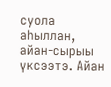суола аһыллан, айан-сырыы үксээтэ. Айан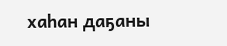хаһан даҕаны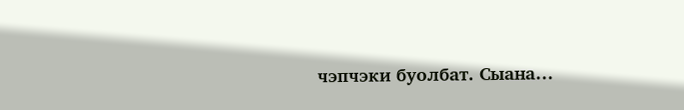чэпчэки буолбат. Сыана…